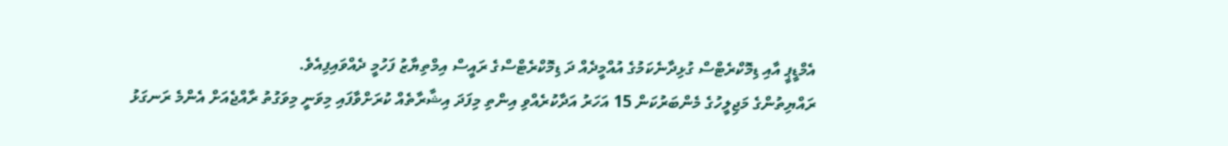އެމްޑީޕީ އާއި ޑިމޮކްރެޓްސް ގުޅިދާނެކަމުގެ އުއްމީދެއް ދަ ޑިމޮކްރެޓްސްގެ ރައީސް އިމްތިޔާޒު ފަހުމީ ދެއްވައިފިއެވެ.
ރައްޔިތުންގެ މަޖިލީހުގެ މެންބަރުކަން 15 އަހަރު އަދާކުރެއްވި އިންތި މިފަދަ އިޝާރާތެއް ކުރަށްވާފައި މިވަނީ މިވަގުތު ރާއްޖެއަށް އެންމެ ރަނގަޅު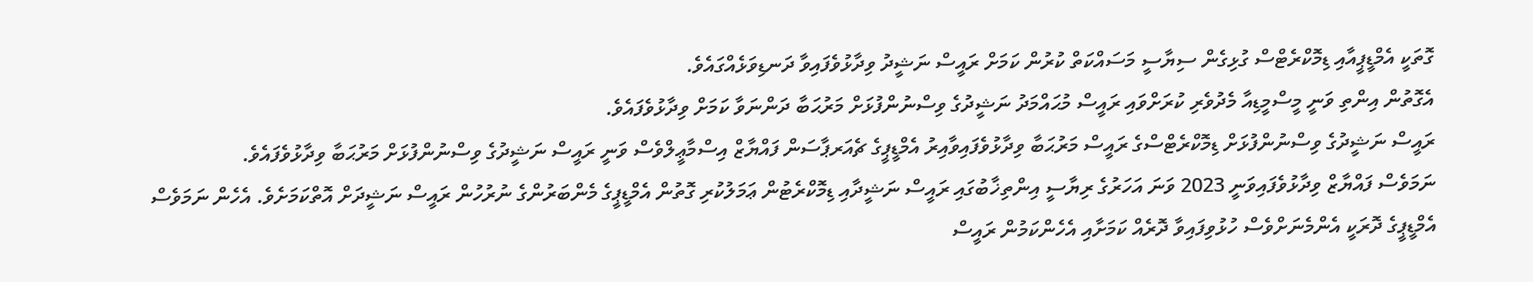ގޮތަކީ އެމްޑީޕީއާއި ޑިމޮކްރެޓްސް ގުޅިގެން ސިޔާސީ މަސައްކަތް ކުރުން ކަމަށް ރައީސް ނަޝީދު ވިދާޅުވެފައިވާ ދަނޑިވަޅެއްގައެވެ.
އެގޮތުން އިންތި ވަނީ މީސްމީޑިއާ މެދުވެރި ކުރަށްވައި ރައީސް މުޙައްމަދު ނަޝީދުގެ ވިސްނުންފުޅަށް މަރުޙަބާ ދަންނަވާ ކަމަށް ވިދާޅުވެފައެވެ.
ރައީސް ނަޝީދުގެ ވިސްނުންފުޅަށް ޑިމޮކްރެޓްސްގެ ރައީސް މަރުޙަބާ ވިދާޅުވެފައިވާއިރު އެމްޑީޕީގެ ޗެއަރޕާސަން ފައްޔާޒް އިސްމާޢީލްވެސް ވަނީ ރައީސް ނަޝީދުގެ ވިސްނުންފުޅަށް މަރުޙަބާ ވިދާޅުވެފައެވެ.
ނަމަވެސް ފައްޔާޒް ވިދާޅުވެފައިވަނީ 2023 ވަނަ އަހަރުގެ ރިޔާސީ އިންތިޚާބުގައި ރައީސް ނަޝީދާއި ޑިމޮކްރެޓުން ޢަމަލުކުރި ގޮތުން އެމްޑީޕީގެ މެންބަރުންގެ ނުރުހުން ރައީސް ނަޝީދަށް އޮތްކަމަށެވެ. އެހެން ނަމަވެސް އެމްޑީޕީގެ ދޮރަކީ އެންމެނަށްވެސް ހުޅުވިފައިވާ ދޮރެއް ކަމަށާއި އެހެންކަމުން ރައީސް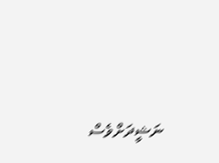ނަޝީދަށްވެސް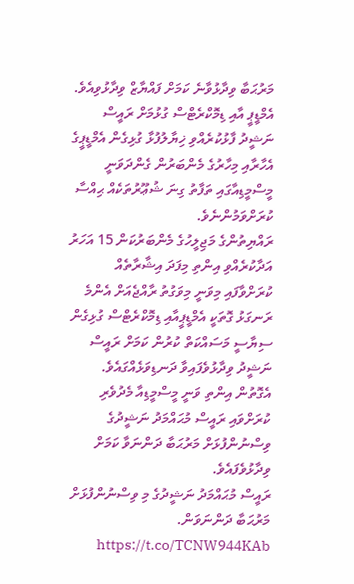މަރުޙަބާ ވިދާޅުވާނެ ކަމަށް ފައްޔާޒް ވިދާޅުވިއެވެ.
އެމްޑީޕީ އާއި ޑިމޮކްރެޓްސް ގުޅުމަށް ރައީސް ނަޝީދު ފާޅުކުރެއްވި ޚިޔާލުފުޅާ ގުޅިގެން އެމްޑީޕީގެ އެހާރާއި މިހާރުގެ މެންބަރުން ގެންދަވަނީ މީސްމީޑިއާގައި ތަފާތު ގިނަ ޝުޢޫރުތަކެއް ޙިއްސާ ކުރަށްވަމުންނެވެ.
ރައްޔިތުންގެ މަޖިލީހުގެ މެންބަރުކަން 15 އަހަރު އަދާކުރެއްވި އިންތި މިފަދަ އިޝާރާތެއް ކުރަށްވާފައި މިވަނީ މިވަގުތު ރާއްޖެއަށް އެންމެ ރަނގަޅު ގޮތަކީ އެމްޑީޕީއާއި ޑިމޮކްރެޓްސް ގުޅިގެން ސިޔާސީ މަސައްކަތް ކުރުން ކަމަށް ރައީސް ނަޝީދު ވިދާޅުވެފައިވާ ދަނޑިވަޅެއްގައެވެ.
އެގޮތުން އިންތި ވަނީ މީސްމީޑިއާ މެދުވެރި ކުރަށްވައި ރައީސް މުޙައްމަދު ނަޝީދުގެ ވިސްނުންފުޅަށް މަރުޙަބާ ދަންނަވާ ކަމަށް ވިދާޅުވެފައެވެ.
ރައީސް މުޙައްމަދު ނަޝީދުގެ މި ވިސްނުންފުޅަށް މަރުޙަބާ ދަންނަވަން. https://t.co/TCNW944KAb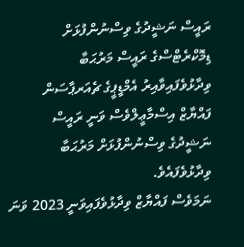ރައީސް ނަޝީދުގެ ވިސްނުންފުޅަށް ޑިމޮކްރެޓްސްގެ ރައީސް މަރުޙަބާ ވިދާޅުވެފައިވާއިރު އެމްޑީޕީގެ ޗެއަރޕާސަން ފައްޔާޒް އިސްމާޢީލްވެސް ވަނީ ރައީސް ނަޝީދުގެ ވިސްނުންފުޅަށް މަރުޙަބާ ވިދާޅުވެފައެވެ.
ނަމަވެސް ފައްޔާޒް ވިދާޅުވެފައިވަނީ 2023 ވަނަ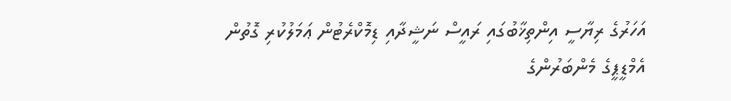އަހަރުގެ ރިޔާސީ އިންތިޚާބުގައި ރައީސް ނަޝީދާއި ޑިމޮކްރެޓުން ޢަމަލުކުރި ގޮތުން އެމްޑީޕީގެ މެންބަރުންގެ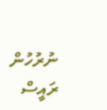ނުރުހުން ރައީސް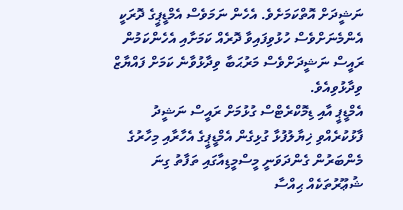ނަޝީދަށް އޮތްކަމަށެވެ. އެހެން ނަމަވެސް އެމްޑީޕީގެ ދޮރަކީ އެންމެނަށްވެސް ހުޅުވިފައިވާ ދޮރެއް ކަމަށާއި އެހެންކަމުން ރައީސް ނަޝީދަށްވެސް މަރުޙަބާ ވިދާޅުވާނެ ކަމަށް ފައްޔާޒް ވިދާޅުވިއެވެ.
އެމްޑީޕީ އާއި ޑިމޮކްރެޓްސް ގުޅުމަށް ރައީސް ނަޝީދު ފާޅުކުރެއްވި ޚިޔާލުފުޅާ ގުޅިގެން އެމްޑީޕީގެ އެހާރާއި މިހާރުގެ މެންބަރުން ގެންދަވަނީ މީސްމީޑިއާގައި ތަފާތު ގިނަ ޝުޢޫރުތަކެއް ޙިއްސާ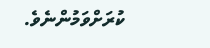ކުރަށްވަމުންނެވެ.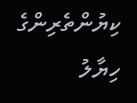ކިޔުންތެރިންގެ ހިޔާލު